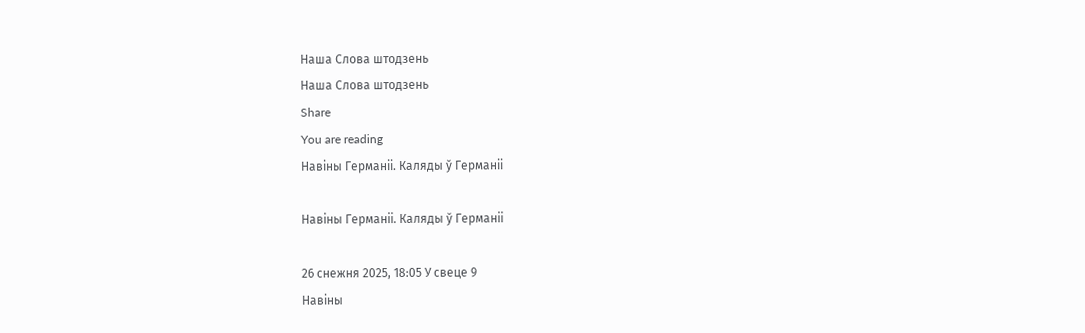Наша Слова штодзень
Наша Слова штодзень
Share
You are reading
Навіны Германіі. Каляды ў Германіі

Навіны Германіі. Каляды ў Германіі

26 снежня 2025, 18:05 У свеце 9
Навіны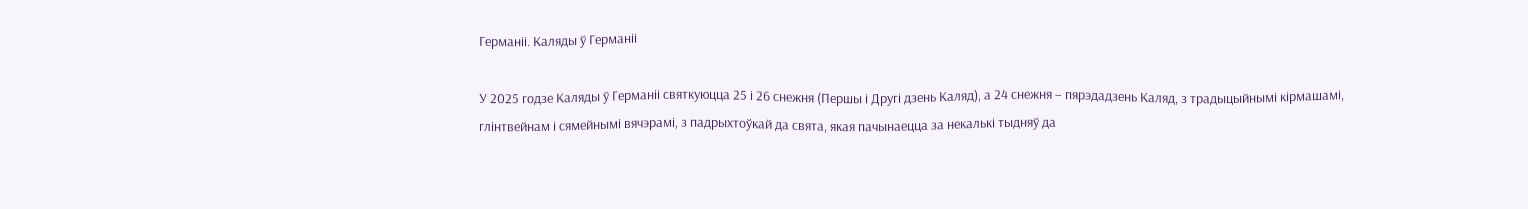Германіі. Каляды ў Германіі

У 2025 годзе Каляды ў Германіі святкуюцца 25 і 26 снежня (Першы і Другі дзень Каляд), а 24 снежня – пярэдадзень Каляд, з традыцыйнымі кірмашамі, глінтвейнам і сямейнымі вячэрамі, з падрыхтоўкай да свята, якая пачынаецца за некалькі тыдняў да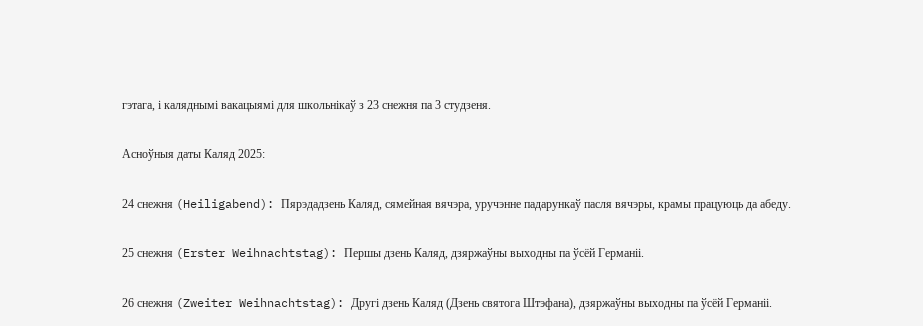гэтага, і каляднымі вакацыямі для школьнікаў з 23 снежня па 3 студзеня.

Асноўныя даты Каляд 2025:

24 снежня (Heiligabend): Пярэдадзень Каляд, сямейная вячэра, уручэнне падарункаў пасля вячэры, крамы працуюць да абеду.

25 снежня (Erster Weihnachtstag): Першы дзень Каляд, дзяржаўны выходны па ўсёй Германіі.

26 снежня (Zweiter Weihnachtstag): Другі дзень Каляд (Дзень святога Штэфана), дзяржаўны выходны па ўсёй Германіі.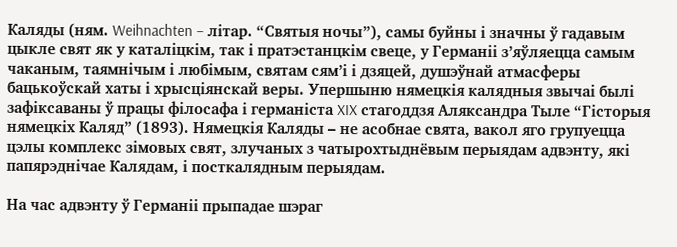Каляды (ням. Weihnachten – літар. “Святыя ночы”), самы буйны і значны ў гадавым цыкле свят як у каталіцкім, так і пратэстанцкім свеце, у Германіі з’яўляецца самым чаканым, таямнічым і любімым, святам сям’і і дзяцей, душэўнай атмасферы бацькоўскай хаты і хрысціянскай веры. Упершыню нямецкія калядныя звычаі былі зафіксаваны ў працы філосафа і германіста XIX стагоддзя Аляксандра Тыле “Гісторыя нямецкіх Каляд” (1893). Нямецкія Каляды – не асобнае свята, вакол яго групуецца цэлы комплекс зімовых свят, злучаных з чатырохтыднёвым перыядам адвэнту, які папярэднічае Калядам, і посткалядным перыядам.

На час адвэнту ў Германіі прыпадае шэраг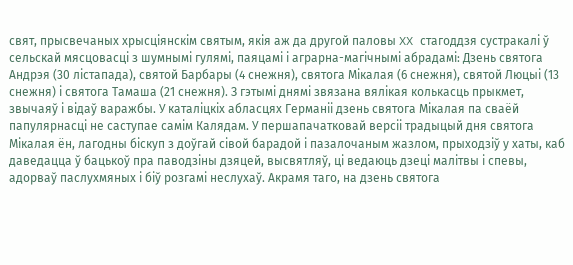свят, прысвечаных хрысціянскім святым, якія аж да другой паловы XX стагоддзя сустракалі ў сельскай мясцовасці з шумнымі гулямі, паяцамі і аграрна-магічнымі абрадамі: Дзень святога Андрэя (30 лістапада), святой Барбары (4 снежня), святога Мікалая (6 снежня), святой Люцыі (13 снежня) і святога Тамаша (21 снежня). З гэтымі днямі звязана вялікая колькасць прыкмет, звычаяў і відаў варажбы. У каталіцкіх абласцях Германіі дзень святога Мікалая па сваёй папулярнасці не саступае самім Калядам. У першапачатковай версіі традыцый дня святога Мікалая ён, лагодны біскуп з доўгай сівой барадой і пазалочаным жазлом, прыходзіў у хаты, каб даведацца ў бацькоў пра паводзіны дзяцей, высвятляў, ці ведаюць дзеці малітвы і спевы, адорваў паслухмяных і біў розгамі неслухаў. Акрамя таго, на дзень святога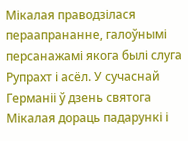Мікалая праводзілася пераапрананне, галоўнымі персанажамі якога былі слуга Рупрахт і асёл. У сучаснай Германіі ў дзень святога Мікалая дораць падарункі і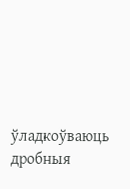ўладкоўваюць дробныя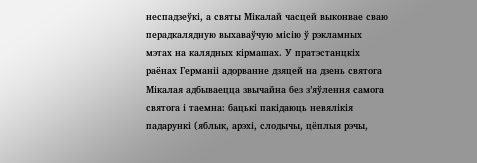неспадзеўкі, а святы Мікалай часцей выконвае сваю перадкалядную выхаваўчую місію ў рэкламных мэтах на калядных кірмашах. У пратэстанцкіх раёнах Германіі адорванне дзяцей на дзень святога Мікалая адбываецца звычайна без з’яўлення самога святога і таемна: бацькі пакідаюць невялікія падарункі (яблык, арэхі, слодычы, цёплыя рэчы,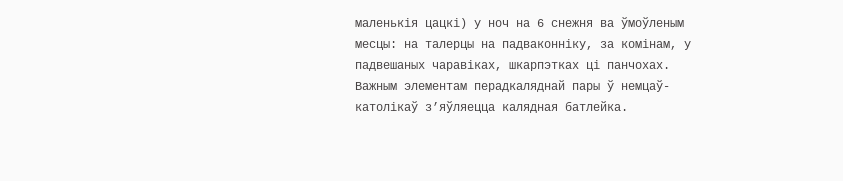маленькія цацкі) у ноч на 6 снежня ва ўмоўленым месцы: на талерцы на падваконніку, за комінам, у падвешаных чаравіках, шкарпэтках ці панчохах. Важным элементам перадкаляднай пары ў немцаў-католікаў з’яўляецца калядная батлейка.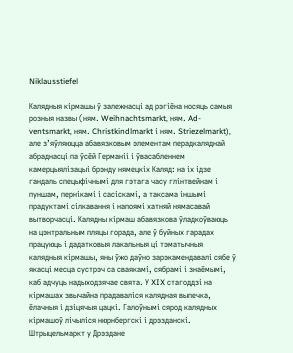Niklausstiefel

Калядныя кірмашы ў залежнасці ад рэгіёна носяць самыя розныя назвы (ням. Weihnachtsmarkt, ням. Ad-ventsmarkt, ням. Christkindlmarkt і ням. Striezelmarkt), але з’яўляюцца абавязковым элементам перадкаляднай абраднасці па ўсёй Германіі і ўвасабленнем камерцыялізацыі брэнду нямецкіх Каляд: на іх ідзе гандаль спецыфічнымі для гэтага часу глінтвейнам і пуншам, пернікамі і сасіскамі, а таксама іншымі прадуктамі сілкавання і напоямі хатняй нямасавай вытворчасці. Калядны кірмаш абавязкова ўладкоўваюць на цэнтральным пляцы горада, але ў буйных гарадах працуюць і дадатковыя лакальныя ці тэматычныя калядныя кірмашы, яны ўжо даўно зарэкамендавалі сябе ў якасці месца сустрэч са сваякамі, сябрамі і знаёмымі, каб адчуць надыходзячае свята. У XIX стагоддзі на кірмашах звычайна прадаваліся калядная выпечка, ёлачныя і дзіцячыя цацкі. Галоўнымі сярод калядных кірмашоў лічыліся нюрнбергскі і дрэзданскі. Штрыцельмаркт у Дрэздане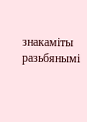знакаміты разьбянымі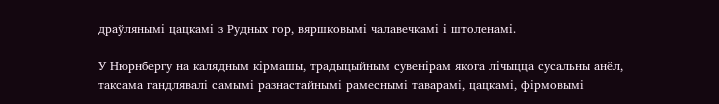драўлянымі цацкамі з Рудных гор, вяршковымі чалавечкамі і штоленамі.

У Нюрнбергу на калядным кірмашы, традыцыйным сувенірам якога лічыцца сусальны анёл, таксама гандлявалі самымі разнастайнымі рамеснымі таварамі, цацкамі, фірмовымі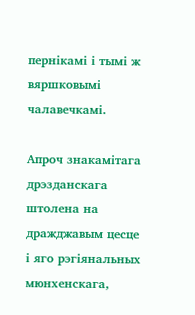пернікамі і тымі ж вяршковымі чалавечкамі.

Апроч знакамітага дрэзданскага штолена на дражджавым цесце і яго рэгіянальных мюнхенскага,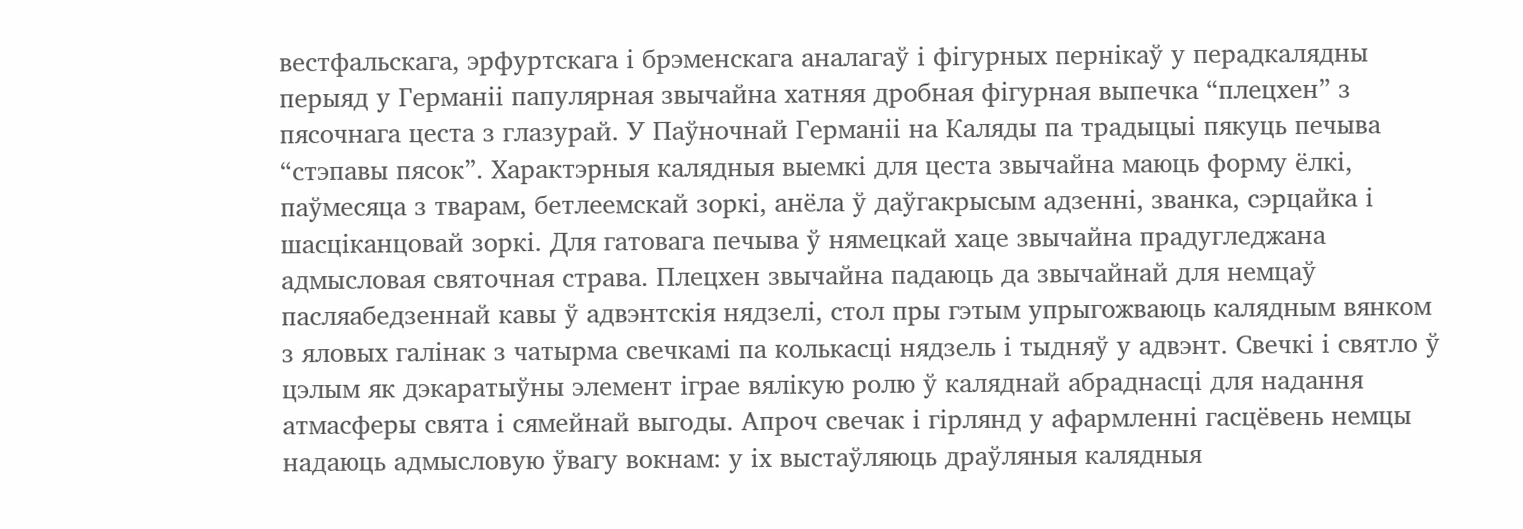вестфальскага, эрфуртскага і брэменскага аналагаў і фігурных пернікаў у перадкалядны перыяд у Германіі папулярная звычайна хатняя дробная фігурная выпечка “плецхен” з пясочнага цеста з глазурай. У Паўночнай Германіі на Каляды па традыцыі пякуць печыва “стэпавы пясок”. Характэрныя калядныя выемкі для цеста звычайна маюць форму ёлкі, паўмесяца з тварам, бетлеемскай зоркі, анёла ў даўгакрысым адзенні, званка, сэрцайка і шасціканцовай зоркі. Для гатовага печыва ў нямецкай хаце звычайна прадугледжана адмысловая святочная страва. Плецхен звычайна падаюць да звычайнай для немцаў пасляабедзеннай кавы ў адвэнтскія нядзелі, стол пры гэтым упрыгожваюць калядным вянком з яловых галінак з чатырма свечкамі па колькасці нядзель і тыдняў у адвэнт. Свечкі і святло ў цэлым як дэкаратыўны элемент іграе вялікую ролю ў каляднай абраднасці для надання атмасферы свята і сямейнай выгоды. Апроч свечак і гірлянд у афармленні гасцёвень немцы надаюць адмысловую ўвагу вокнам: у іх выстаўляюць драўляныя калядныя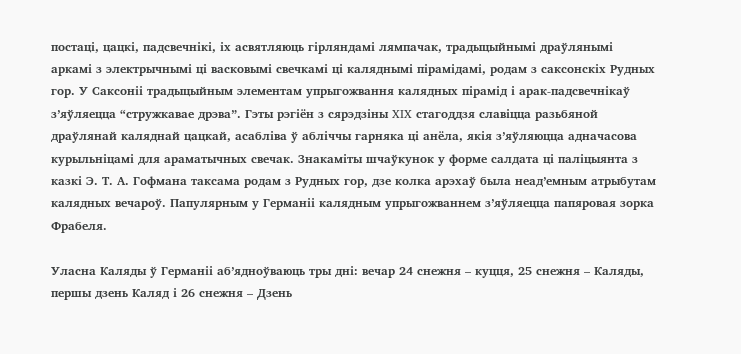постаці, цацкі, падсвечнікі, іх асвятляюць гірляндамі лямпачак, традыцыйнымі драўлянымі аркамі з электрычнымі ці васковымі свечкамі ці каляднымі пірамідамі, родам з саксонскіх Рудных гор. У Саксоніі традыцыйным элементам упрыгожвання калядных пірамід і арак-падсвечнікаў з’яўляецца “стружкавае дрэва”. Гэты рэгіён з сярэдзіны XIX стагоддзя славіцца разьбяной драўлянай каляднай цацкай, асабліва ў абліччы гарняка ці анёла, якія з’яўляюцца адначасова курыльніцамі для араматычных свечак. Знакаміты шчаўкунок у форме салдата ці паліцыянта з казкі Э. Т. А. Гофмана таксама родам з Рудных гор, дзе колка арэхаў была неад’емным атрыбутам калядных вечароў. Папулярным у Германіі калядным упрыгожваннем з’яўляецца папяровая зорка Фрабеля.

Уласна Каляды ў Германіі аб’ядноўваюць тры дні: вечар 24 снежня – куцця, 25 снежня – Каляды, першы дзень Каляд і 26 снежня – Дзень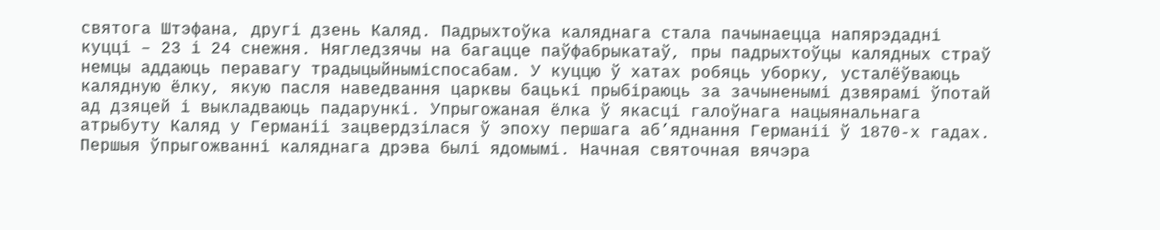святога Штэфана, другі дзень Каляд. Падрыхтоўка каляднага стала пачынаецца напярэдадні куцці – 23 і 24 снежня. Нягледзячы на багацце паўфабрыкатаў, пры падрыхтоўцы калядных страў немцы аддаюць перавагу традыцыйныміспосабам. У куццю ў хатах робяць уборку, усталёўваюць калядную ёлку, якую пасля наведвання царквы бацькі прыбіраюць за зачыненымі дзвярамі ўпотай ад дзяцей і выкладваюць падарункі. Упрыгожаная ёлка ў якасці галоўнага нацыянальнага атрыбуту Каляд у Германіі зацвердзілася ў эпоху першага аб’яднання Германіі ў 1870-х гадах. Першыя ўпрыгожванні каляднага дрэва былі ядомымі. Начная святочная вячэра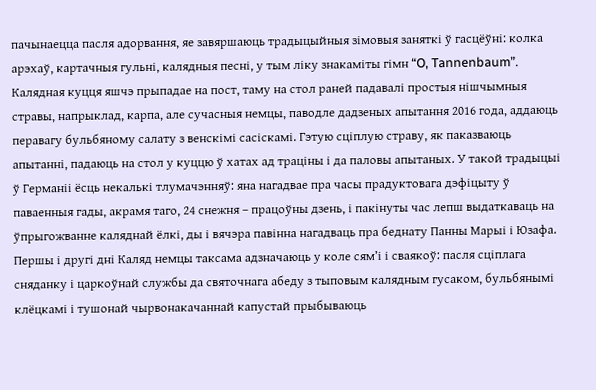пачынаецца пасля адорвання, яе завяршаюць традыцыйныя зімовыя заняткі ў гасцёўні: колка арэхаў, картачныя гульні, калядныя песні, у тым ліку знакаміты гімн “O, Tannenbaum”. Калядная куцця яшчэ прыпадае на пост, таму на стол раней падавалі простыя нішчымныя стравы, напрыклад, карпа, але сучасныя немцы, паводле дадзеных апытання 2016 года, аддаюць перавагу бульбяному салату з венскімі сасіскамі. Гэтую сціплую страву, як паказваюць апытанні, падаюць на стол у куццю ў хатах ад траціны і да паловы апытаных. У такой традыцыі ў Германіі ёсць некалькі тлумачэнняў: яна нагадвае пра часы прадуктовага дэфіцыту ў паваенныя гады, акрамя таго, 24 снежня – працоўны дзень, і пакінуты час лепш выдаткаваць на ўпрыгожванне каляднай ёлкі, ды і вячэра павінна нагадваць пра беднату Панны Марыі і Юзафа. Першы і другі дні Каляд немцы таксама адзначаюць у коле сям’і і сваякоў: пасля сціплага сняданку і царкоўнай службы да святочнага абеду з тыповым калядным гусаком, бульбянымі клёцкамі і тушонай чырвонакачаннай капустай прыбываюць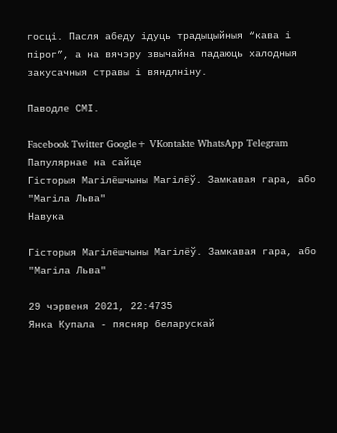госці. Пасля абеду ідуць традыцыйныя “кава і пірог”, а на вячэру звычайна падаюць халодныя закусачныя стравы і вяндлніну.

Паводле СМІ.

Facebook Twitter Google+ VKontakte WhatsApp Telegram
Папулярнае на сайце
Гісторыя Магілёшчыны Магілёў. Замкавая гара, або "Магіла Льва"
Навука

Гісторыя Магілёшчыны Магілёў. Замкавая гара, або "Магіла Льва"

29 чэрвеня 2021, 22:4735
Янка Купала - пясняр беларускай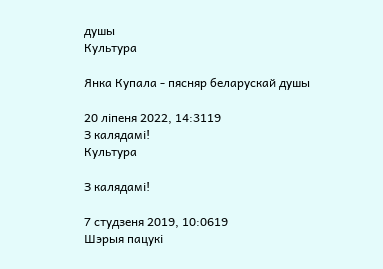душы
Культура

Янка Купала - пясняр беларускай душы

20 ліпеня 2022, 14:3119
З калядамі!
Культура

З калядамі!

7 студзеня 2019, 10:0619
Шэрыя пацукі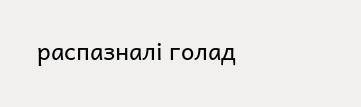распазналі голад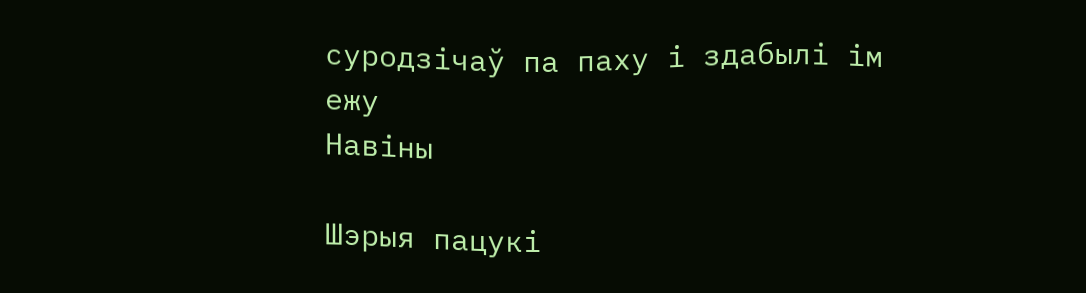суродзічаў па паху і здабылі ім ежу
Навіны

Шэрыя пацукі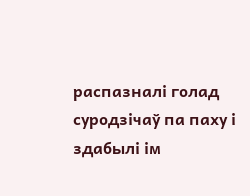распазналі голад суродзічаў па паху і здабылі ім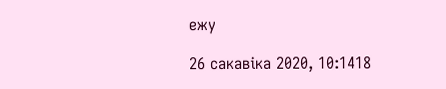ежу

26 сакавіка 2020, 10:1418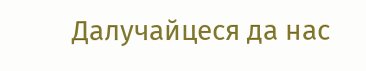Далучайцеся да нас